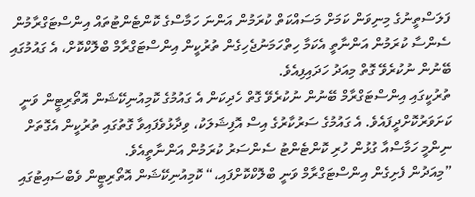ފަލަސްތީނުގެ މިނިވަން ކަމަށް މަސައްކަތް ކުރަމުން އަންނަ ހަމާސްގެ ކޮންޓެންޓުތައް އިންސްޓަގްރާމުން ސެންސާ ކުރަމުން އަންނާތީ އެކަމާ ހިތްހަމަނުޖެހިގެން ތުރުކީން އިންސްޓަގްރާމް ބްލޮކްކޮށް، އެ ގައުމުގައި ބޭނުން ނުކުރެވޭ ގޮތް މިއަދު ހަދައިފިއެވެ.
ތުރުކީގައި އިންސްޓަގްރާމް ބޭނުން ނުކުރެވޭ ގޮތް ހެދިކަން އެ ގައުމުގެ ކޮމިއުނިކޭޝަން އޮތޯރިޓީން ވަނީ ކަށަވަރުކޮށްދީފައެވެ. އެ ގައުމުގެ ސަރުކާރުގެ އިސް އޮފިޝަލަކު، ވިދާޅުވެފައިވާ ގޮތުގައި ތުރުކީން އެގޮތަށް ނިންމީ ހަމާސްއާ ގުޅުން ހުރި ކޮންޓެންޓު ސެންސަރު ކުރަމުން އަންނާތީއެވެ.
”މިއަދުން ފެށިގެން އިންސްޓަގްރާމް ވަނީ ބްލޮކްކޮށްފައި،“ ކޮމިއުނިކޭޝަން އޮތޯރިޓީން ވެބްސައިޓުގައި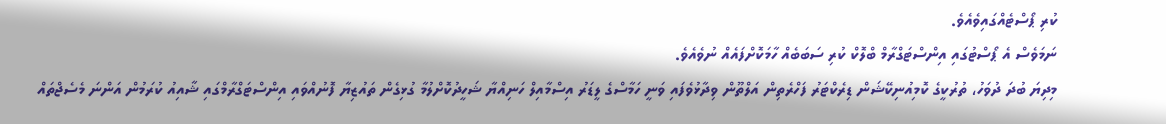ކުރި ޕޯސްޓެއްގައިވެއެވެ.
ނަމަވެސް އެ ޕޯސްޓުގައި އިންސްޓަގްރާމް ބްލޮކް ކުރި ސަބަބެއް ހާމަކޮށްފައެއް ނުވެއެވެ.
މިދިޔަ ބުދަ ދުވަހު، ތުރުކީގެ ކޮމިއުނިކޭޝަން ޑިރެކްޓަރު ފަހްރެތިން އަލްތޫން ވިދާޅުވެފައި ވަނީ ހަމާސްގެ ލީޑަރު އިސްމާއިލް ހަނިއްޔާ ޝަހީދުކޮށްލުމާ ގުޅިގެން ތައުޒިޔާ ފޮނުއްވައި އިންސްޓަގްރާމްގައި ޝާއިއު ކުރަމުން އަންނަ މެސެޖްތައް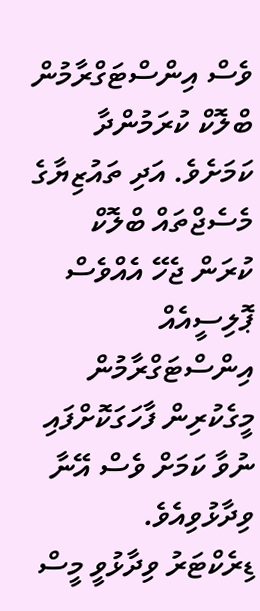ވެސް އިންސްޓަގްރާމުން ބްލޮކް ކުރަމުންދާ ކަމަށެވެ. އަދި ތައުޒިޔާގެ މެސެޖްތައް ބްލޮކް ކުރަން ޖެހޭ އެއްވެސް ޕޮލިސީއެއް އިންސްޓަގްރާމުން މީގެކުރިން ފާހަގަކޮށްފައި ނުވާ ކަމަށް ވެސް އޭނާ ވިދާޅުވިއެވެ.
ޑިރެކްޓަރު ވިދާޅުވީ މީސް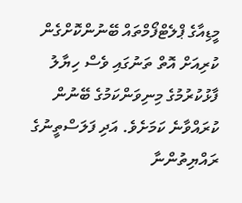މީޑިއާގެ ޕްލެޓްފޯމްތައް ބޭނުންކޮށްގެން ކުރިއަށް އޮތް ތަނުގައި ވެސް ހިޔާލު ފާޅުކުރުމުގެ މިނިވަންކަމުގެ ބޭނުން ކުރައްވާނެ ކަމަށެވެ. އަދި ފަލަސްތީނުގެ ރައްޔިތުންނާ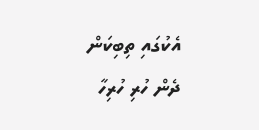އެކުގައި ތިބިކަން ދެން ހުރި ހުރިހާ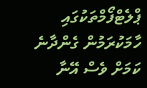ޕްލެޓްފޯމްތަކުގައި ހާމަކުރަމުން ގެންދާނެ ކަމަށް ވެސް އޭނާ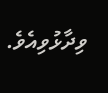ވިދާޅުވިއެވެ.